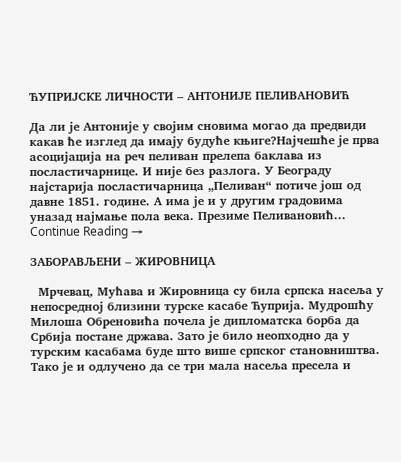ЋУПРИЈСКЕ ЛИЧНОСТИ – АНТОНИЈЕ ПЕЛИВАНОВИЋ

Да ли је Антоније у својим сновима могао да предвиди какав ће изглед да имају будуће књиге?Најчешће је прва асоцијација на реч пеливан прелепа баклава из посластичарнице. И није без разлога. У Београду најстарија посластичарница „Пеливан“ потиче још од давне 1851. године. А има је и у другим градовима уназад најмање пола века. Презиме Пеливановић... Continue Reading →

ЗАБОРАВЉЕНИ – ЖИРОВНИЦА

  Мрчевац, Мућава и Жировница су била српска насеља у непосредној близини турске касабе Ћуприја. Мудрошћу Милоша Обреновића почела је дипломатска борба да Србија постане држава. Зато је било неопходно да у турским касабама буде што више српског становништва. Тако је и одлучено да се три мала насеља пресела и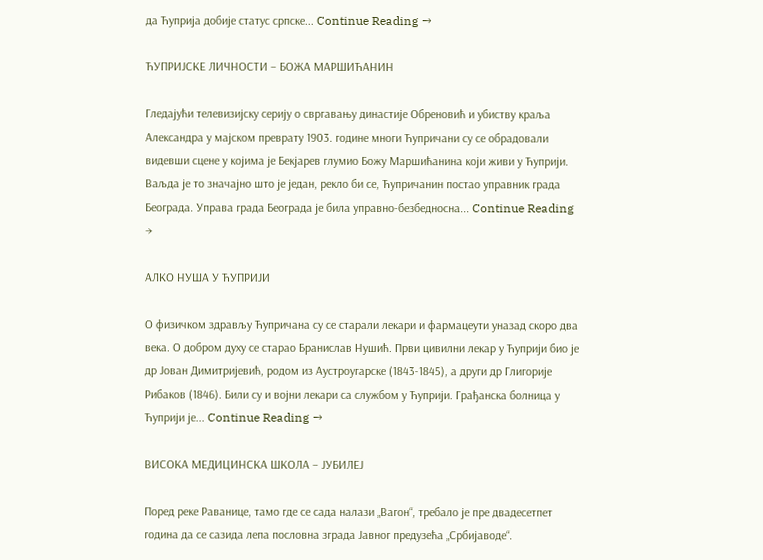да Ћуприја добије статус српске... Continue Reading →

ЋУПРИЈСКЕ ЛИЧНОСТИ – БОЖА МАРШИЋАНИН

Гледајући телевизијску серију о свргавању династије Обреновић и убиству краља Александра у мајском преврату 1903. године многи Ћупричани су се обрадовали видевши сцене у којима је Бекјарев глумио Божу Маршићанина који живи у Ћуприји. Ваљда је то значајно што је један, рекло би се, Ћупричанин постао управник града Београда. Управа града Београда је била управно-безбедносна... Continue Reading →

АЛКО НУША У ЋУПРИЈИ

О физичком здрављу Ћупричана су се старали лекари и фармацеути уназад скоро два века. О добром духу се старао Бранислав Нушић. Први цивилни лекар у Ћуприји био је др Јован Димитријевић, родом из Аустроугарске (1843-1845), а други др Глигорије Рибаков (1846). Били су и војни лекари са службом у Ћуприји. Грађанска болница у Ћуприји је... Continue Reading →

ВИСОКА МЕДИЦИНСКА ШКОЛА – ЈУБИЛЕЈ

Поред реке Раванице, тамо где се сада налази „Вагон“, требало је пре двадесетпет година да се сазида лепа пословна зграда Јавног предузећа „Србијаводе“.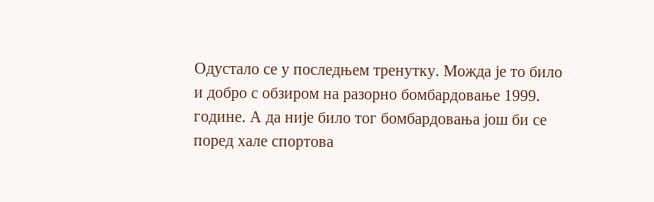Одустало се у последњем тренутку. Можда је то било и добро с обзиром на разорно бомбардовање 1999. године. А да није било тог бомбардовања још би се поред хале спортова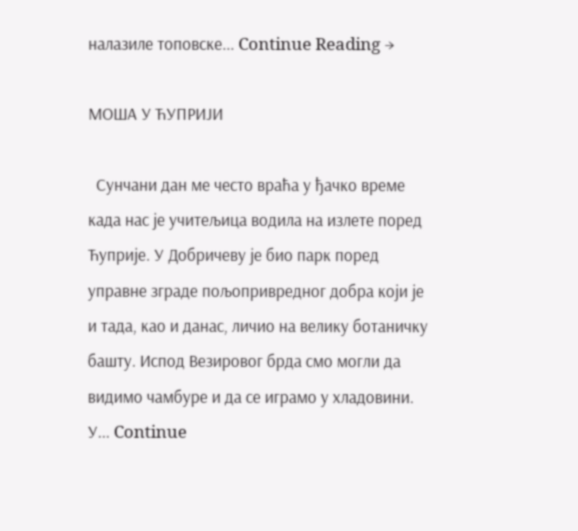налазиле топовске... Continue Reading →

МОША У ЋУПРИЈИ

  Сунчани дан ме често враћа у ђачко време када нас је учитељица водила на излете поред Ћуприје. У Добричеву је био парк поред управне зграде пољопривредног добра који је и тада, као и данас, личио на велику ботаничку башту. Испод Везировог брда смо могли да видимо чамбуре и да се играмо у хладовини. У... Continue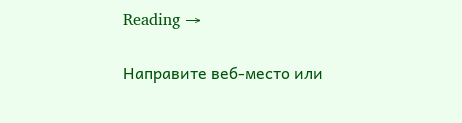Reading →

Направите веб-место или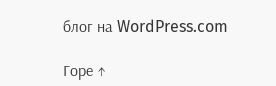блог на WordPress.com

Горе ↑